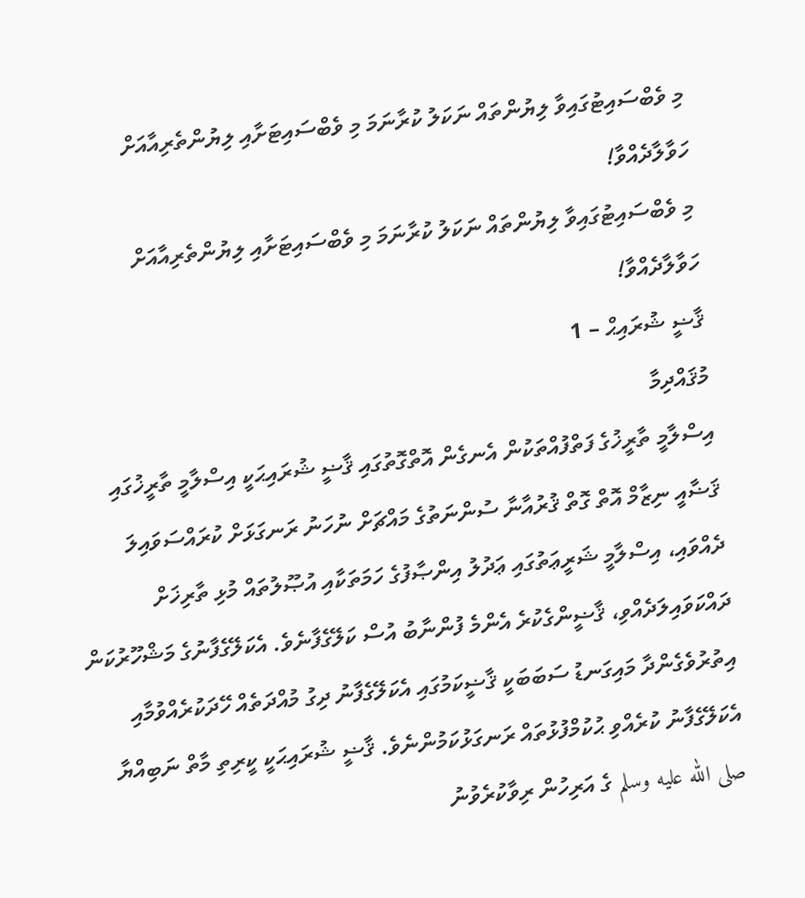މި ވެބްސައިޓުގައިވާ ލިޔުންތައް ނަކަލު ކުރާނަމަ މި ވެބްސައިޓަށާއި ލިޔުންތެރިއާއަށް ހަވާލާދެއްވާ!
މި ވެބްސައިޓުގައިވާ ލިޔުންތައް ނަކަލު ކުރާނަމަ މި ވެބްސައިޓަށާއި ލިޔުންތެރިއާއަށް ހަވާލާދެއްވާ!
ޤާޟީ ޝުރައިޙް – 1
މުޤައްދިމާ
އިސްލާމީ ތާރީޚުގެ ފަތްފުއްތަކުން އެނގެން އޮތްގޮތުގައި ޤާޟީ ޝުރައިޙަކީ އިސްލާމީ ތާރީޚުގައި ޤަޟާއީ ނިޒާމް އޮތް ގޮތް ޤުރުއާނާ ސުންނަތުގެ މައްޗަށް ނުހަނު ރަނގަޅަށް ކުރައްސަވައިލަ ދެއްވައި، އިސްލާމީ ޝަރީޢަތުގައި ޢަދުލު އިންޞާފުގެ ހަމަތަކާއި އުޞޫލުތައް މުޅި ތާރިޚަށް ދައްކަވައިލަދެއްވި، ޤާޟީންގެކުރެ އެންމެ ފުންނާބު އުސް ކަލޭގެފާނެވެ. އެކަލޭގެފާނުގެ މަޝްހޫރުކަން އިތުރުވެގެންދާ މައިގަނޑު ސަބަބަކީ ޤާޟީކަމުގައި އެކަލޭގެފާނު ދިގު މުއްދަތެއް ހޭދަކުރެއްވުމާއި އެކަލޭގެފާނު ކުރެއްވި ޙުކުމްފުޅުތައް ރަނގަޅުކަމުންނެވެ. ޤާޟީ ޝުރައިޙަކީ ކީރިތި މާތް ނަބިއްޔާ صلى الله عليه وسلم ގެ އަރިހުން ރިވާކުރެވުނު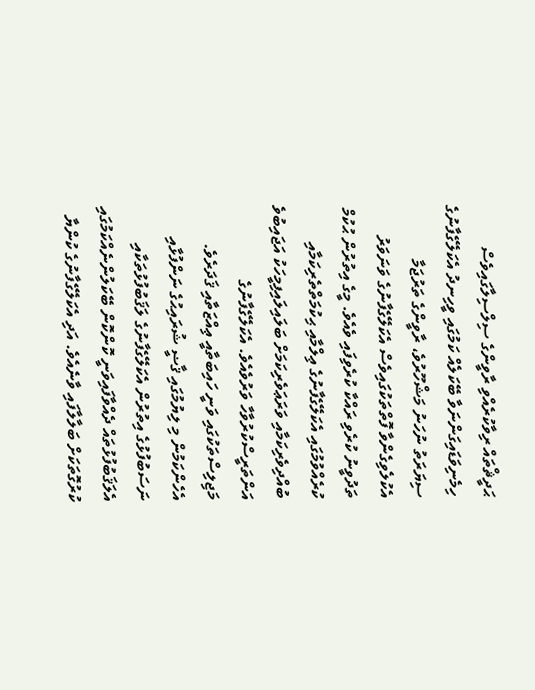ޙަދީޘްތައް ރިވާކުރެއްވި ރާވީންގެ ސިލްސިލާގައިވެސް ހިމެނިވަޑައިގަންނަވާ ބޭކަލެއް ކަމުގައި ވީހިނދު އެކަލޭގެފާނުގެ ސިޔަރަތު ނުހަނު މަޝްހޫރުވެ، ރާވީންގެ ތަރުޖަމާ އެކުލެވިގެންވާ ފޮތްތަކުގައިވެސް އެކަލޭގެފާނުގެ ވަނަވަރު ތަދުވީނު ކުރެވި ރައްކާ ކުރެވިފައި ވެއެވެ. މީގެ އިތުރުން ޙުކުމް ކުރެއްވުމުގައި އެކަލޭގެފާނުގެ ޢިލްމާއި ޙިކުމަތްތެރިކަމާއި ބުއްދިވެރިކަމާއި ވަރަޢަވެރިކަމަށް ބަލައިލައިފިމީހަކު އަޖައިބުވެ އަންތަރީސްކުރުވާހާ ވަރުވެއެވެ. އެކަލޭގެފާނުގެ މަޖިލިސްތަކުގައި ވަނީ ހައިބަތާއީ ޢިއްޒަތާއި ޤަދަރެވެ.
އެހެންކަމުން މި ލިޔުމުގައި ޤާޟީ ޝުރައިޙުގެ ނަންފުޅާއި ނަސަބުފުޅުގެ އިތުރުން އެކަލޭގެފާނުގެ ލަޤަބުފުޅުތަކާއި އެލަޤަބުފުޅުތައް ދެއްވާފައިވަނީ ކޮންކޮން ބޭކަލުންނެއްކަމުގައި ކުރުގޮތަކަށް ބަލާލާފައި ވާނެއެވެ. އަދި އެކަލޭގެފާނުގެ ކުންޔާ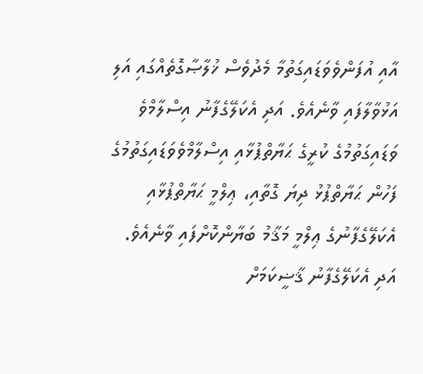އާއި އުފަންވެވަޑައިގަތުމާ މެދުވެސް ޚުލާޞާގޮތެއްގައި އަލި އަޅުވާލާފައި ވާނެއެވެ. އަދި އެކަލޭގެފާނު އިސްލާމްވެ ވަޑައިގަތުމުގެ ކުރީގެ ޙަޔާތްޕުޅާއި އިސްލާމްވެވަޑައިގަތުމުގެ ފަހުން ޙަޔާތްޕުޅު ދިޔަ ގޮތާއި، ޢިލްމީ ޙަޔާތްޕުޅާއި އެކަލޭގެފާނުގެ ޢިލްމީ މަޤާމު ބަޔާންކޮށްފައި ވާނެއެވެ. އަދި އެކަލޭގެފާނު ޤާޟީކަމަށް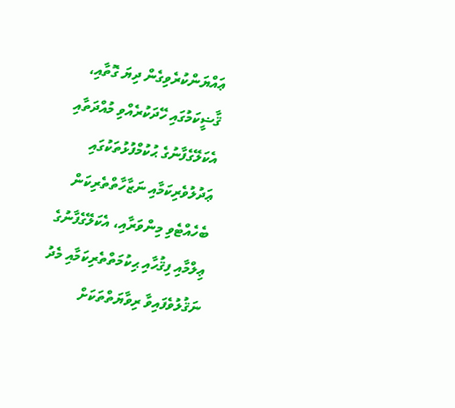ޢައްޔަންކުރެވިގެން ދިޔަ ގޮތާއި، ޤާޟީކަމުގައި ހޭދަކުރެއްވި މުއްދަތާއި އެކަލޭގެފާނުގެ ޙުކުމްފުޅުތަކުގައި ޢަދުލުވެރިކަމާއި ނަޒާހާތްތެރިކަން ބެހެއްޓެވި މިންވަރާއި، އެކަލޭގެފާނުގެ ޢިލްމާއި ފިޤުހާއި ޙިކުމަތްތެރިކަމާއި މެދު ނަޤުލުވެފައިވާ ރިވާޔަތްތަކަށް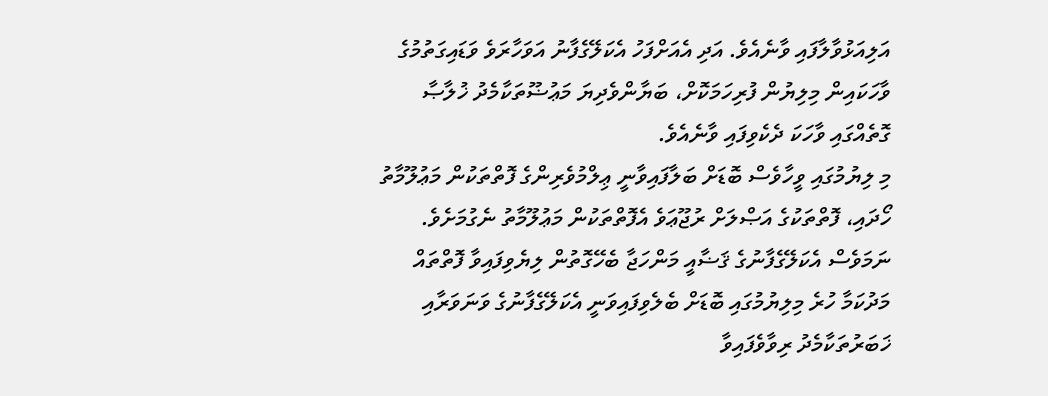އަލިއަޅުވާލާފައި ވާނެއެވެ. އަދި އެއަށްފަހު އެކަލޭގެފާނު އަވަހާރަވެ ވަޑައިގަތުމުގެ ވާހަކައިން މިލިޔުން ފުރިހަމަކޮށް، ބަޔާންވެދިޔަ މަޢުޟޫތަކާމެދު ޚުލާޞާ ގޮތެއްގައި ވާހަކަ ދެކެވިފައި ވާނެއެވެ.
މި ލިޔުމުގައި ވީހާވެސް ބޮޑަށް ބަލާފައިވާނީ ޢިލްމުވެރިންގެ ފޮތްތަކުން މަޢުލޫމާތު ހޯދައި، ފޮތްތަކުގެ އަޞްލަށް ރުޖޫޢަވެ އެފޮތްތަކުން މަޢުލޫމާތު ނެގުމަށެވެ. ނަމަވެސް އެކަލޭގެފާނުގެ ޤަޟާއީ މަންހަޖާ ބެހޭގޮތުން ލިޔެވިފައިވާ ފޮތްތައް މަދުކަމާ ހުރެ މިލިޔުމުގައި ބޮޑަށް ބެލެވިފައިވަނީ އެކަލޭގެފާނުގެ ވަނަވަރާއި ޚަބަރުތަކާމެދު ރިވާވެފައިވާ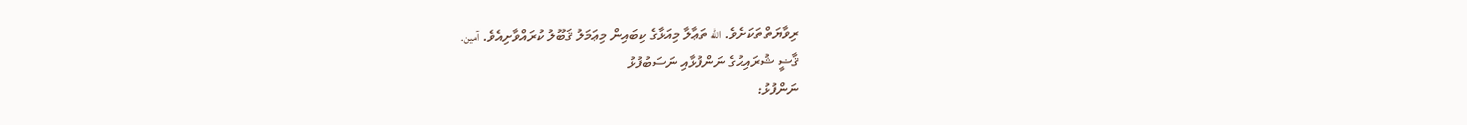ރިވާޔަތްތަކަށެވެ. الله ތަޢާލާ މިއަޅާގެ ކިބައިން މިޢަމަލު ޤަބޫލު ކުރައްވާށިއެވެ. آمين.
ޤާޟީ ޝުރައިޙުގެ ނަންފުޅާއި ނަސަބުފުޅު
ނަންފުޅު: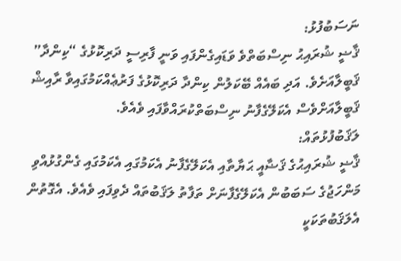ނަސަބުފުޅު:
ޤާޟީ ޝުރައިޙު ނިސްބަތްވެ ވަޑައިގެންފައި ވަނީ ފާރިސީ ދަރިކޮޅުގެ “ކިންދާ” ޤަބީލާއަށެވެ. އަދި ބައެއް ބޭކަލުން ކިންދާ ދަރިކޮޅުގެ ފަރުޢެއްކަމުގައިވާ ރާއިޝް ޤަބީލާއަށްވެސް އެކަލޭގެފާނު ނިސްބަތްކުރައްވާފައި ވެއެވެ.
ލަޤަބުފުޅުތައް:
ޤާޟީ ޝުރައިޙުގެ ޤަޟާއީ ޙަޔާތާއި އެކަލޭގެފާނު އެކަމުގައި އެކަމުގައި ގެންގުޅުއްވި މަންހަޖުގެ ސަބަބުން އެކަލޭގެފާނަށް ތަފާތު ލަޤަބުތައް ދެވިފައި ވެއެވެ. އެގޮތުން އެލަޤަބުތަކަކީ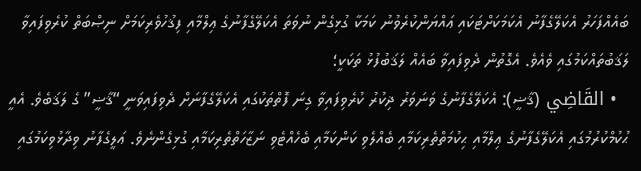ބައެއްފަހަރު އެކަލޭގެފާނު އެކަމަކަށްޓަކައި ޢައްޔަންކުރެވުނު ކަމަކާ ގުޅިގެން ނުވަތަ އެކަލޭގެފާނުގެ ޢިލްމާއި ފިޤުހުވެރިކަމަށް ނިޞްބަތް ކުރެވިފައިވާ ލަޤަބުތައްކަމުގައި ވެއެވެ. އެގޮތުން ދެވިފައިވާ ބައެއް ލަޤަބުފުޅު ތަކަކީ؛
  • القَاضِي (ޤާޟީ): އެކަލޭގެފާނުގެ ވަނަވަރު ޛިކުރު ކުރެވިފައިވާ ގިނަ ފޮތްތަކުގައި އެކަލޭގެފާނަށް ދެވިފައިވަނީ “ޤާޟީ” ގެ ލަޤަބެވެ. އެއީ ޙުކުމްކުރުމުގައި އެކަލޭގެފާނުގެ ޢިލްމާއި ޙިކުމަތްތެރިކަމާއި ބެއްލެވި ކަންކަމާއި ބެހެއްޓެވި ނަޒާހަތްތެރިކަމާއި ގުޅިގެންނެވެ. ޢަލީގެފާނު ވިދާޅުވިކަމުގައި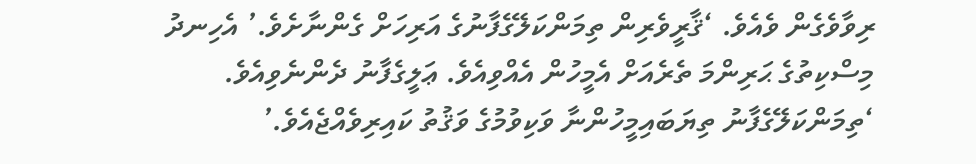ރިވާވެގެން ވެއެވެ. ‘ޤާރީވެރިން ތިމަންކަލޭގެފާނުގެ އަރިހަށް ގެންނާށެވެ.’ އެހިނދު މިސްކިތުގެ ޙަރިންމަ ތެރެއަށް އެމީހުން އެއްވިއެވެ. ޢަލީގެފާނު ދެންނެވިއެވެ. ‘ތިމަންކަލޭގެފާނު ތިޔަބައިމީހުންނާ ވަކިވުމުގެ ވަޤުތު ކައިރިވެއްޖެއެވެ.’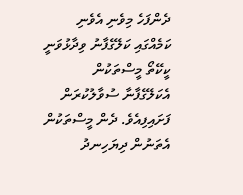ދެންފަހެ މިވެނި އެވެނި ކަމެއްގައި ކަލޭގެފާނު ވިދާޅުވަނީ ކީކޭތޯ މީސްތަކުން އެކަލޭގެފާނާ ސުވާލުކުރަން ފަށައިފިއެވެ. ދެން މީސްތަކުން އެތަނުން ދިޔަހިނދު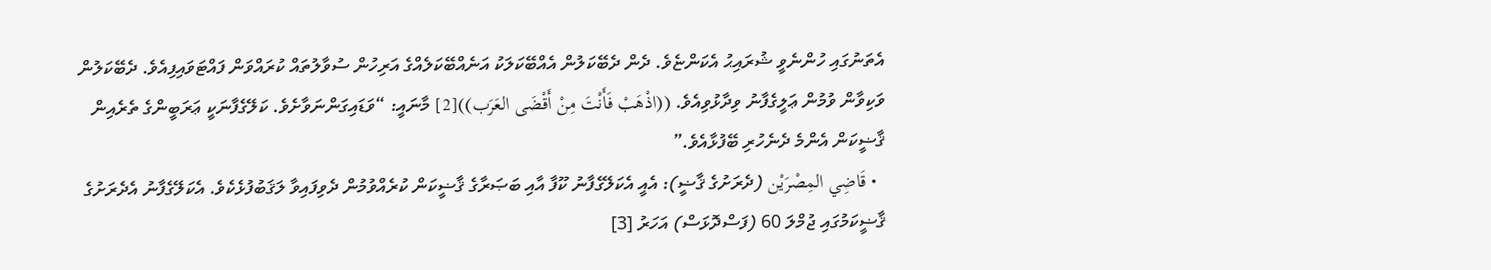އެތަނުގައި ހުންނެވީ ޝުރައިޙު އެކަންޏެވެ. ދެން ދެބޭކަލުން އެއްބޭކަލަކު އަނެއްބޭކަލެއްގެ އަރިހުން ސުވާލުތައް ކުރައްވަން ފައްޓަވައިފިއެވެ. ދެބޭކަލުން ވަކިވާން ވުމުން ޢަލީގެފާނު ވިދާޅުވިއެވެ. ((اذْهَبْ فَأَنْتَ مِنْ أَقْضَى العَرَب))[2] މާނައީ: “ވަޑައިގަންނަވާށެވެ. ކަލޭގެފާނަކީ ޢަރަބީންގެ ތެރެއިން ޤާޟީކަން އެންމެ ދެނެހުރި ބޭފުޅާއެވެ.”
  • قَاضِي المِصْرَيْن (ދެރަށުގެ ޤާޟީ): އެއީ އެކަލޭގެފާނު ކޫފާ އާއި ބަޞަރާގެ ޤާޟީކަން ކުރެއްވުމުން ދެވިފައިވާ ލަޤަބުފުޅެކެވެ. އެކަލޭގެފާނު އެދެރަށުގެ ޤާޟީކަމުގައި ޖުމްލަ 60 (ފަސްދޮޅަސް) އަހަރު [3]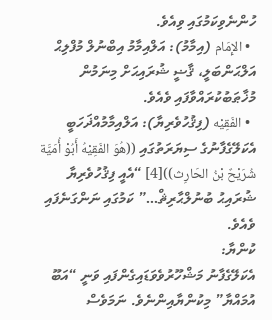ހުންނެވިކަމުގައި ވިއެވެ.
  • الإِمَام (އިމާމު): އަލްއިމާމު އިބްނުލް މުފްލިޙް އަލްޙަންބަލީ، ޤާޟީ ޝުރައިޙަށް މިނަމުން މުޚާޠަބުކުރައްވާފައި ވެއެވެ.
  • الفَقِيْه (ފިޤުހުވެރިޔާ): އަލްއިމާމުއްޛަހަބީ އެކަލޭގެފާނުގެ ސިޔަރަތުގައި ((هُوَ الفَقِيْهُ أَبُوْ أُمَيَّة شُرَيْحٌ بْنُ الحَارِث))[4] “އެއީ ފިޤުހުވެރިޔާ ޝުރައިޙު ބުނުލްޙާރިޘް…” ކަމުގައި ނަންގަނެފައި ވެއެވެ.
ކުންޔާ:
އެކަލޭގެފާނު މަޝްހޫރުވެވަޑައިގެންފައި ވަނީ “އަބޫ އުމައްޔާ” މިކުންޔާއިންނެވެ. ނަމަވެސް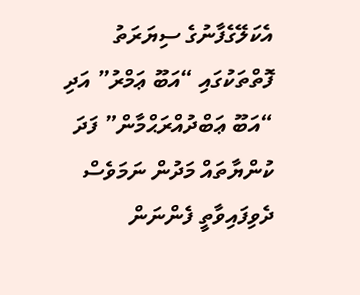އެކަލޭގެފާނުގެ ސިޔަރަތު ފޮތްތަކުގައި “އަބޫ ޢަމްރު” އަދި “އަބޫ ޢަބްދުއްރަޙްމާން” ފަދަ ކުންޔާތައް މަދުން ނަމަވެސް ދެވިފައިވާތީ ފެންނަން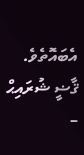އެބައޮތެވެ.
ޤާޟީ ޝުރައިޙް –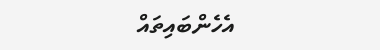އެހެންބައިތައް